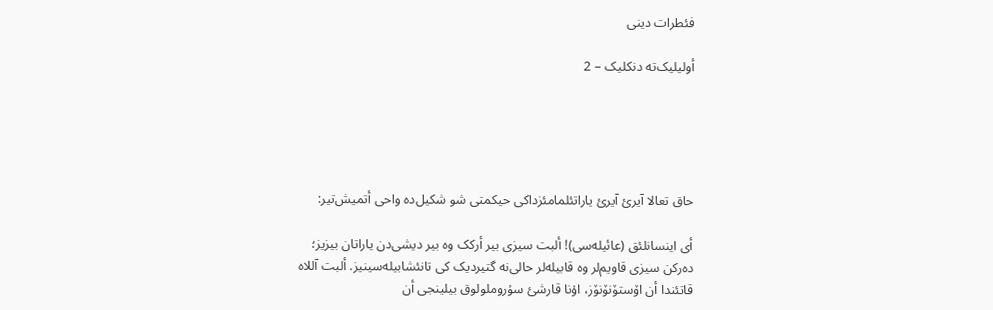فئطرات دینی

أولیلیک‌تە دنکلیک – 2





حاق تعالا آیرئ آیرئ یاراتئلمامئزداکی حیکمتی شو شکیل‌دە واحی أتمیش‌تیر:

أی اینسانلئق (عائیلەسی)! ألبت سیزی بیر أرکک وە بیر دیشی‌دن یاراتان بیزیز؛ دەرکن سیزی قاویم‌لر وە قابیلەلر حالی‌نە گتیردیک کی تانئشابیلەسینیز. ألبت آللاە قاتئندا أن اۆستۆنۆنۆز، اۇنا قارشئ سۇروملولوق بیلینجی أن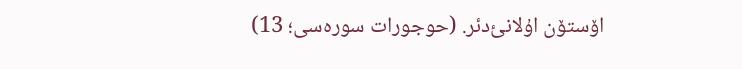اۆستۆن اۇلانئ‌دئر. (حوجورات سورەسی؛ 13)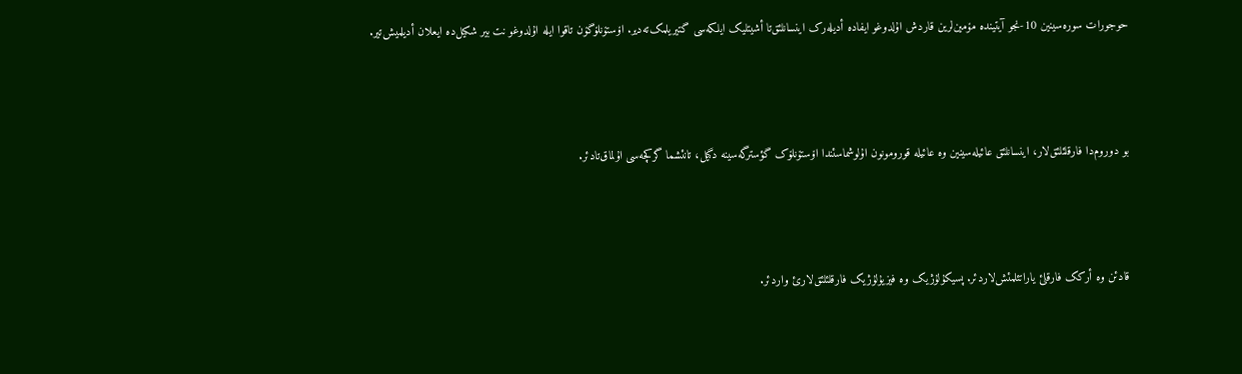حوجورات سورەسینین 10-نجو آیتیندە مۆمین‌لرین قاردش اۇلدوغو ایفادە أدیلەرک اینسانلئق‌تا أشیتلیک ایلکەسی گتیریلمک‌تەدیر. اۆستۆنلۆگۆن تاقوا ایلە اۇلدوغو نت بیر شکیل‌دە ایعلان أدیلمیش‌تیر.



بو دوروم‌دا فارقلئلئق‌لار، اینسانلئق عائیلەسینین وە عائیلە قورومونون اۇلوشماسئندا اۆستۆنلۆک گؤسترگەسینە دگیل، تانئشما گرکچەسی اۇلماق‌تادئر.



قادئن وە أرکک فارقلئ یاراتئلمئش‌لاردئر. پسیکۇلۇژیک وە فیزیۇلۇژیک فارقلئلئق‌لارئ واردئر.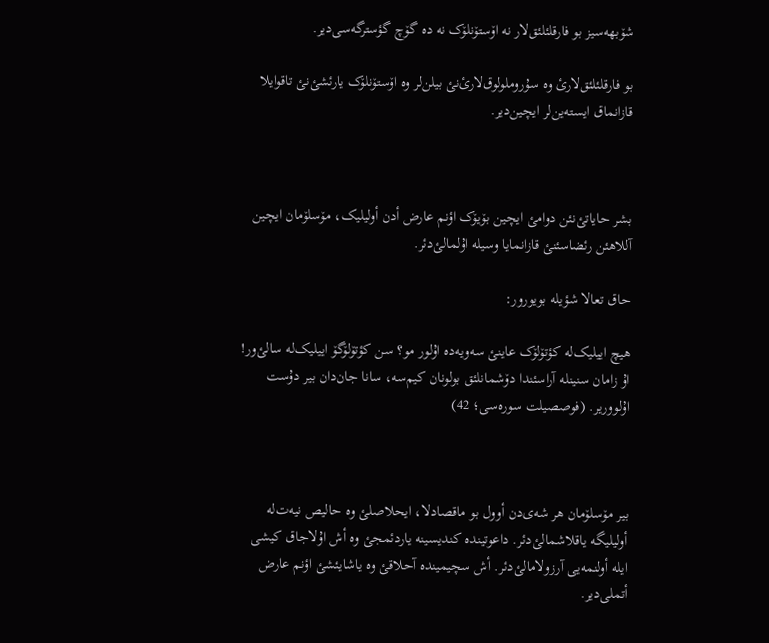شۆبهەسیز بو فارقلئلئق‌لار نە اۆستۆنلۆک نە دە گۆچ گؤسترگەسی‌دیر.

بو فارقلئلئق‌لارئ وە سۇروملولوق‌لارئ‌نئ بیلن‌لر وە اۆستۆنلۆک یارئشئ‌نئ تاقوایلا قازانماق ایستەین‌لر ایچین‌دیر.



بشر حایاتئ‌نئن دوامئ ایچین بۆیۆک اؤنم عارض أدن أولیلیک، مۆسلۆمان ایچین آللاهئن رئضاسئنئ قازانمایا وسیلە اۇلمالئ‌دئر.

حاق تعالا شؤیلە بویورور:

هیچ اییلیک‌لە کؤتۆلۆک عاینئ سەویەدە اۇلور مو؟ سن کؤتۆلۆگۆ اییلیک‌لە سالئ‌ور! اۇ زامان سنینلە آراسئندا دۆشمانلئق بولونان کیم‌سە، سانا جان‌دان بیر دۇست اۇلووریر. (فوصصیلت سورەسی؛ 42)



بیر مۆسلۆمان هر شەی‌دن أوول بو ماقصادلا، ایحلاصلئ وە حالیص نیەت‌لە أولیلیگە یاقلاشمالئ‌دئر. داعوتیندە کندیسینە یاردئمجئ وە أش اۇلاجاق کیشی ایلە أولنمەیی آرزولامالئ‌دئر. أش سچیمیندە آحلاقئ وە یاشایئشئ اؤنم عارض أتملی‌دیر.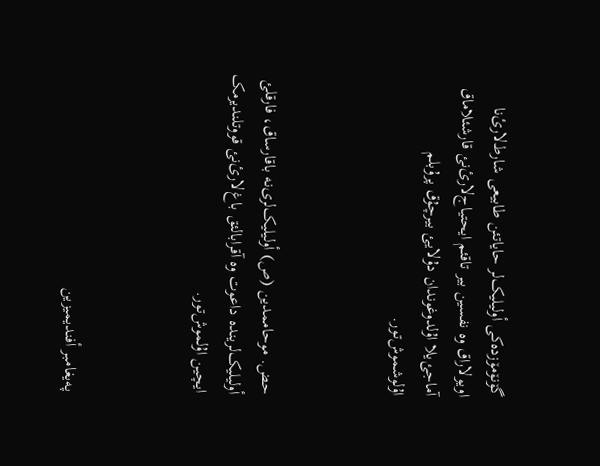گۆنۆمۆزدەکی أولیلیک‌لر حایاتئن طابیعی شارط‌لارئ‌نا اویولاراق وە نفسین بیر تاقئم ایحتیاج‌لارئ‌نئ قارشئلاماق آماجئ‌یلا اۇلدوغوندان دۇلایئ بیرچۇق پرۇبلم اۇلوشموش‌تور.



حض. موحاممدین (ص) أولیلیک‌لری‌نە باقارساق، فارقلئ أولیلیک‌لریندە داعوت وە آقرابالئق باغ‌لارئ‌نئ قووتلندیرمک ایچین اۇلموش‌تور.



پەیغامبر أفندیمیزین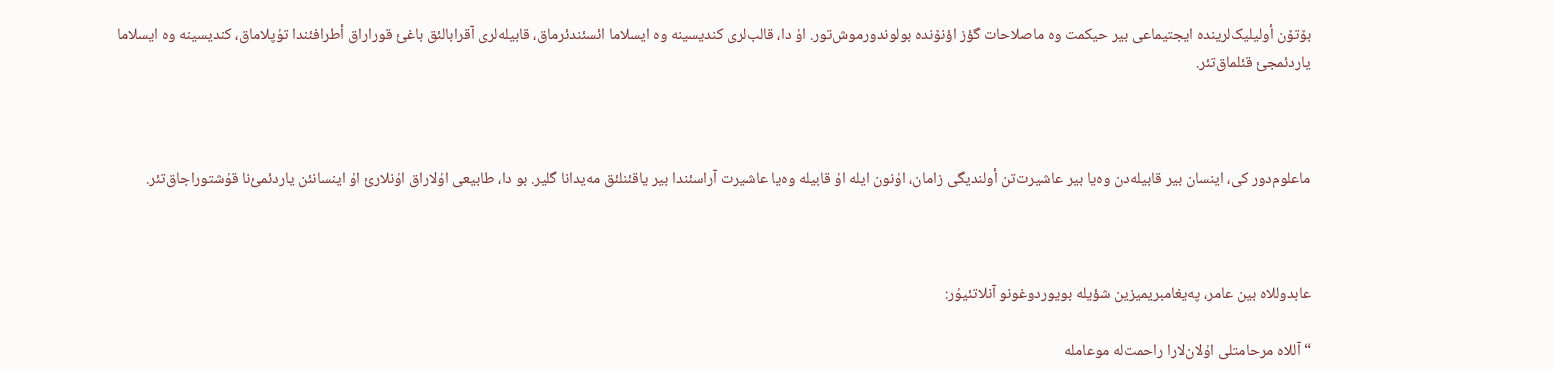بۆتۆن أولیلیک‌لریندە ایجتیماعی بیر حیکمت وە ماصلاحات گؤز اؤنۆندە بولوندورموش‌تور. اۇ دا، قالب‌لری کندیسینە وە ایسلاما ائسئندئرماق، قابیلەلری آقرابالئق باغئ قوراراق أطرافئندا تۇپلاماق، کندیسینە وە ایسلاما یاردئمجئ قئلماق‌تئر.



ماعلوم‌دور کی، اینسان بیر قابیلەدن وەیا بیر عاشیرت‌تن أولندیگی زامان، اۇنون ایلە اۇ قابیلە وەیا عاشیرت آراسئندا بیر یاقئنلئق مەیدانا گلیر. بو دا، طابیعی اۇلاراق اۇنلارئ اۇ اینسانئن یاردئمئ‌نا قۇشتوراجاق‌تئر.



عابدوللاە بین عامر، پەیغامبریمیزین شؤیلە بویوردوغونو آنلاتئیۇر:

“آللاە مرحامتلی اۇلان‌لارا راحمت‌لە موعاملە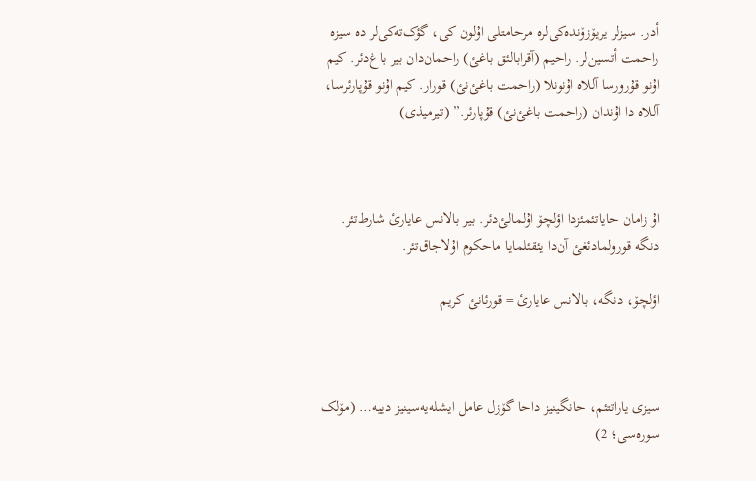أدر. سیزلر یریۆزۆندەکی‌لرە مرحامتلی اۇلون کی، گؤک‌تەکی‌لر دە سیزە راحمت أتسین‌لر. راحیم (آقرابالئق باغئ) راحمان‌دان بیر باغ‌دئر. کیم اۇنو قۇرورسا آللاە اۇنونلا (راحمت باغئ‌نئ) قورار. کیم اۇنو قۇپارئرسا، آللاە دا اۇندان (راحمت باغئ‌نئ) قۇپارئر.” (تیرمیذی)



اۇ زامان حایاتئمئزدا اؤلچۆ اۇلمالئ‌دئر. بیر بالانس عایارئ شارط‌تئر. دنگە قورولمادئغئ آن‌دا یئقئلمایا ماحکوم اۇلاجاق‌تئر.

اؤلچۆ، دنگە، بالانس عایارئ = قورئانئ کریم



سیزی یاراتتئم، حانگینیز داحا گۆزل عامل ایشلەیەسینیز دییە… (مۆلک سورەسی؛ 2)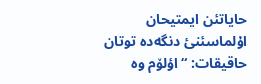حایاتئن ایمتیحان اۇلماسئنئ دنگەدە توتان حاقیقات: “اؤلۆم وە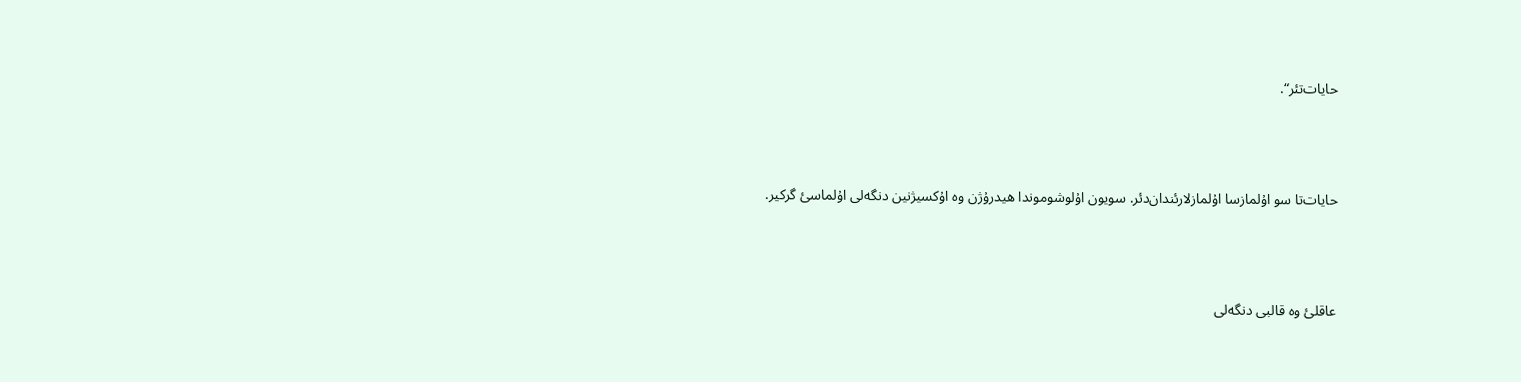حایات‌تئر“.



حایات‌تا سو اۇلمازسا اۇلمازلارئندان‌دئر. سویون اۇلوشوموندا هیدرۇژن وە اۇکسیژنین دنگەلی اۇلماسئ گرکیر.



عاقلئ وە قالبی دنگەلی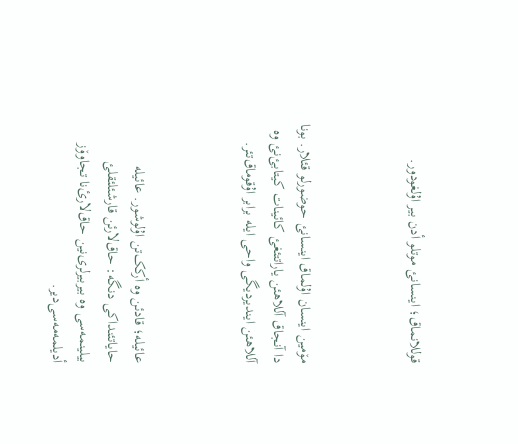قوللانماق؛ اینسانئ موتلو أدن بیر اۇلغودور.



مۆمین اینسان اۇلماق اینسانئ حوضورلو قئلار. بونا دا آنجاق آللاهئن یاراتتئغئ کائینات کیتابئ‌نئ وە آللاهئن ایندیردیگی واحی‌ ایلە برابر اۇقوماق‌تئر.



عائیلە؛ قادئن وە أرکک‌تن اۇلوشور. عائیلە حایاتئنداکی دنگە: حاق‌لارئن قارشئلئقلئ بیلینمەسی وە بیربیرلری‌نین حاق‌لارئ‌نا تجاوۆز أدیلمەمەسی‌دیر.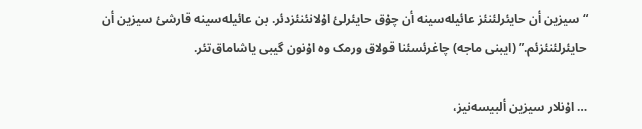“سیزین أن حایئرلئنئز عائیلەسینە أن چۇق حایئرلئ اۇلانئنئزدئر. بن عائیلەسینە قارشئ سیزین أن حایئرلئنئزئم.” (ایبنی ماجە) چاغرئسئنا قولاق ورمک وە اۇنون گیبی یاشاماق‌تئر.

… اۇنلار سیزین ألبیسەنیز،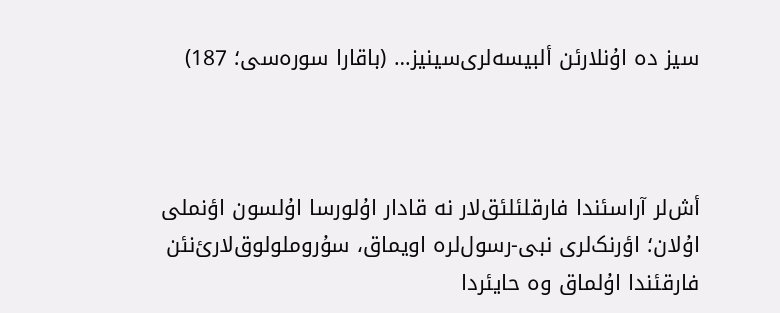سیز دە اۇنلارئن ألبیسەلری‌سینیز… (باقارا سورەسی؛ 187)



أش‌لر آراسئندا فارقلئلئق‌لار نە قادار اۇلورسا اۇلسون اؤنملی اۇلان؛ اؤرنک‌لری نبی-رسول‌لرە اویماق، سۇروملولوق‌لارئ‌نئن فارقئندا اۇلماق وە حایئردا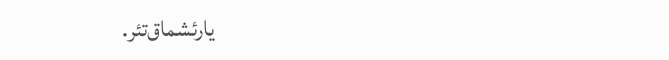یارئشماق‌تئر.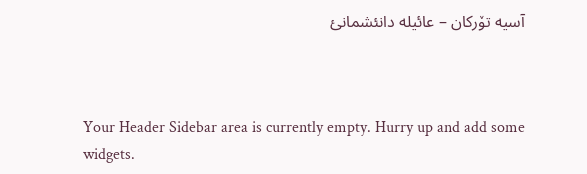آسیە تۆرکان – عائیلە دانئشمانئ



Your Header Sidebar area is currently empty. Hurry up and add some widgets.